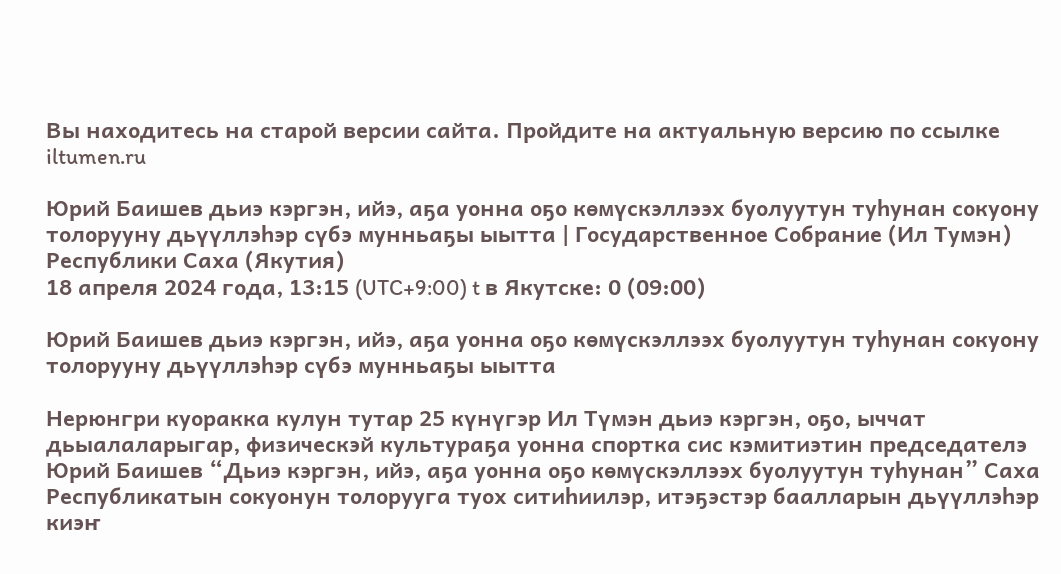Вы находитесь на старой версии сайта. Пройдите на актуальную версию по ссылке iltumen.ru

Юрий Баишев дьиэ кэргэн, ийэ, аҕа уонна оҕо көмүскэллээх буолуутун туһунан сокуону толорууну дьүүллэһэр сүбэ мунньаҕы ыытта | Государственное Собрание (Ил Тумэн) Республики Саха (Якутия)
18 апреля 2024 года, 13:15 (UTC+9:00) t в Якутске: 0 (09:00)

Юрий Баишев дьиэ кэргэн, ийэ, аҕа уонна оҕо көмүскэллээх буолуутун туһунан сокуону толорууну дьүүллэһэр сүбэ мунньаҕы ыытта

Нерюнгри куоракка кулун тутар 25 күнүгэр Ил Түмэн дьиэ кэргэн, оҕо, ыччат  дьыалаларыгар, физическэй культураҕа уонна спортка сис кэмитиэтин председателэ Юрий Баишев “Дьиэ кэргэн, ийэ, аҕа уонна оҕо көмүскэллээх буолуутун туһунан” Саха Республикатын сокуонун толорууга туох ситиһиилэр, итэҕэстэр баалларын дьүүллэһэр киэҥ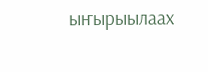ыҥырыылаах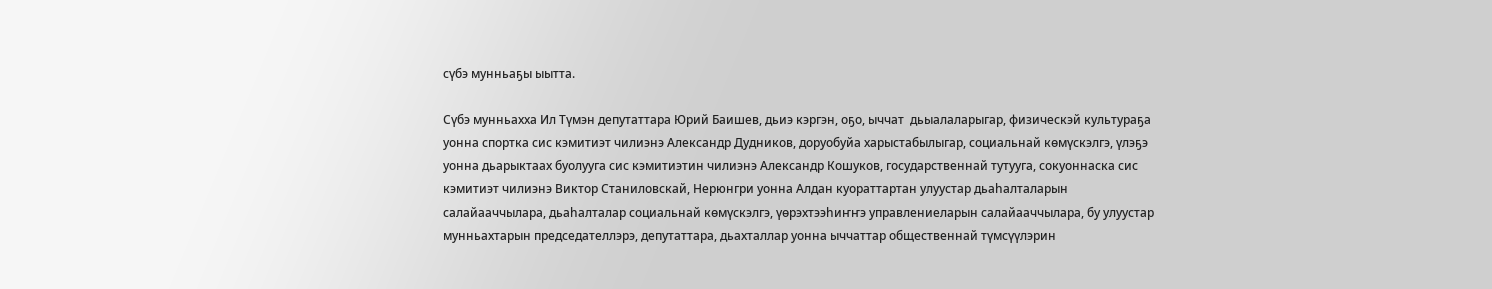сүбэ мунньаҕы ыытта.

Сүбэ мунньахха Ил Түмэн депутаттара Юрий Баишев, дьиэ кэргэн, оҕо, ыччат  дьыалаларыгар, физическэй культураҕа уонна спортка сис кэмитиэт чилиэнэ Александр Дудников, доруобуйа харыстабылыгар, социальнай көмүскэлгэ, үлэҕэ уонна дьарыктаах буолууга сис кэмитиэтин чилиэнэ Александр Кошуков, государственнай тутууга, сокуоннаска сис кэмитиэт чилиэнэ Виктор Станиловскай, Нерюнгри уонна Алдан куораттартан улуустар дьаһалталарын салайааччылара, дьаһалталар социальнай көмүскэлгэ, үөрэхтээһиҥҥэ управлениеларын салайааччылара, бу улуустар мунньахтарын председателлэрэ, депутаттара, дьахталлар уонна ыччаттар общественнай түмсүүлэрин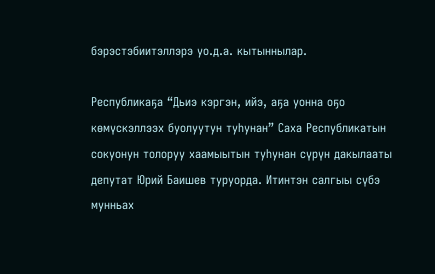бэрэстэбиитэллэрэ уо.д.а. кытыннылар.

Республикаҕа “Дьиэ кэргэн, ийэ, аҕа уонна оҕо көмүскэллээх буолуутун туһунан” Саха Республикатын сокуонун толоруу хаамыытын туһунан сүрүн дакылааты депутат Юрий Баишев туруорда. Итинтэн салгыы сүбэ мунньах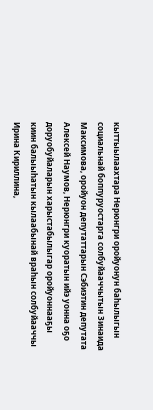кыттыылаахтара Нерюнгри оройуонун баһылыгын социальнай боппуруостарга солбуйааччытын Зинаида Максимова, оройуон депутаттарын Сэбиэтин депутата Алексей Наумов, Нерюнгри куоратын ийэ уонна оҕо доруобуйаларын харыстабылыгар оройуоннааҕы киин балыыһатын кылаабынай враһын солбуйааччы Ирина Кириллина,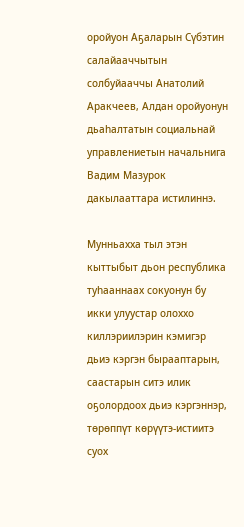оройуон Аҕаларын Сүбэтин салайааччытын солбуйааччы Анатолий Аракчеев, Алдан оройуонун дьаһалтатын социальнай управлениетын начальнига Вадим Мазурок дакылааттара истилиннэ.

Мунньахха тыл этэн кыттыбыт дьон республика туһааннаах сокуонун бу икки улуустар олоххо киллэриилэрин кэмигэр дьиэ кэргэн бырааптарын, саастарын ситэ илик оҕолордоох дьиэ кэргэннэр, төрөппүт көрүүтэ-истиитэ суох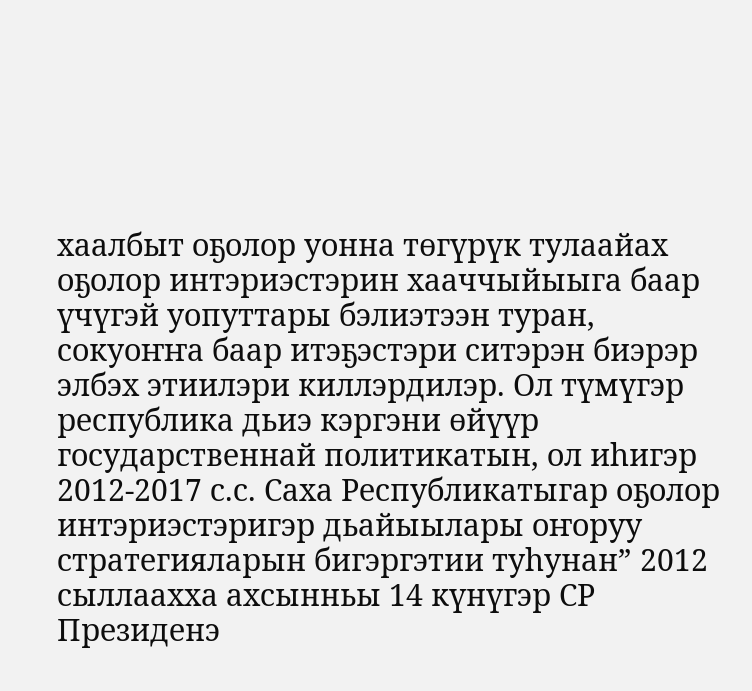хаалбыт оҕолор уонна төгүрүк тулаайах оҕолор интэриэстэрин хааччыйыыга баар үчүгэй уопуттары бэлиэтээн туран, сокуоҥҥа баар итэҕэстэри ситэрэн биэрэр элбэх этиилэри киллэрдилэр. Ол түмүгэр республика дьиэ кэргэни өйүүр государственнай политикатын, ол иһигэр 2012-2017 с.с. Саха Республикатыгар оҕолор интэриэстэригэр дьайыылары оҥоруу стратегияларын бигэргэтии туһунан” 2012 сыллаахха ахсынньы 14 күнүгэр СР Президенэ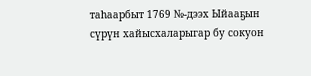таһаарбыт 1769 №-дээх Ыйааҕын сүрүн хайысхаларыгар бу сокуон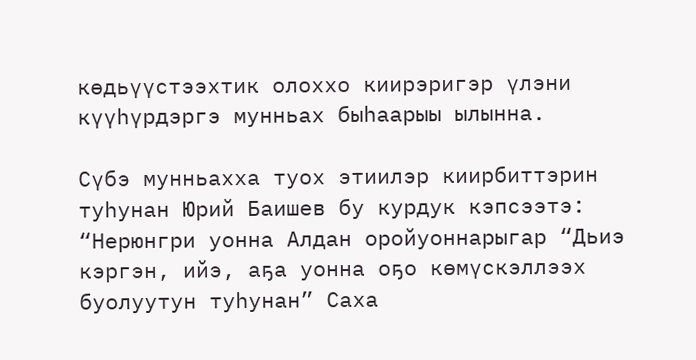көдьүүстээхтик олоххо киирэригэр үлэни күүһүрдэргэ мунньах быһаарыы ылынна.

Сүбэ мунньахха туох этиилэр киирбиттэрин туһунан Юрий Баишев бу курдук кэпсээтэ: “Нерюнгри уонна Алдан оройуоннарыгар “Дьиэ кэргэн, ийэ, аҕа уонна оҕо көмүскэллээх буолуутун туһунан” Саха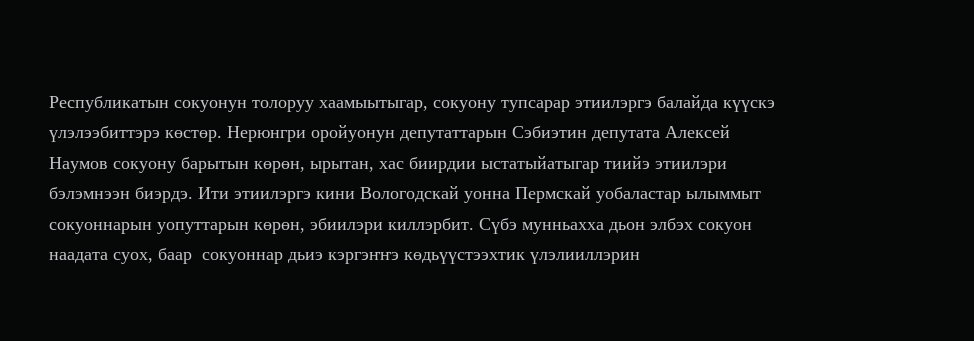Республикатын сокуонун толоруу хаамыытыгар, сокуону тупсарар этиилэргэ балайда күүскэ үлэлээбиттэрэ көстөр. Нерюнгри оройуонун депутаттарын Сэбиэтин депутата Алексей Наумов сокуону барытын көрөн, ырытан, хас биирдии ыстатыйатыгар тиийэ этиилэри бэлэмнээн биэрдэ. Ити этиилэргэ кини Вологодскай уонна Пермскай уобаластар ылыммыт сокуоннарын уопуттарын көрөн, эбиилэри киллэрбит. Сүбэ мунньахха дьон элбэх сокуон наадата суох, баар  сокуоннар дьиэ кэргэҥҥэ көдьүүстээхтик үлэлииллэрин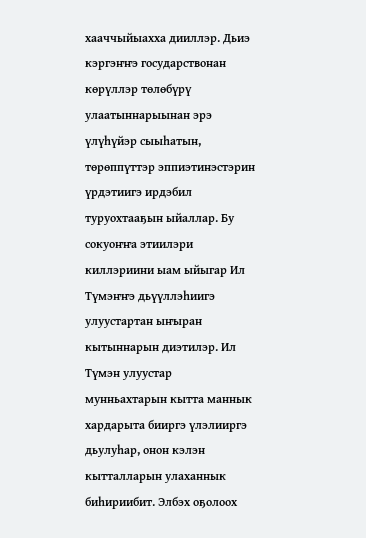хааччыйыахха дииллэр. Дьиэ кэргэҥҥэ государствонан көрүллэр төлөбүрү улаатыннарыынан эрэ үлүһүйэр сыыһатын, төрөппүттэр эппиэтинэстэрин үрдэтиигэ ирдэбил туруохтааҕын ыйаллар. Бу сокуоҥҥа этиилэри киллэриини ыам ыйыгар Ил Түмэҥҥэ дьүүллэһиигэ улуустартан ыҥыран кытыннарын диэтилэр. Ил Түмэн улуустар мунньахтарын кытта маннык хардарыта бииргэ үлэлииргэ дьулуһар, онон кэлэн кытталларын улаханнык  биһириибит. Элбэх оҕолоох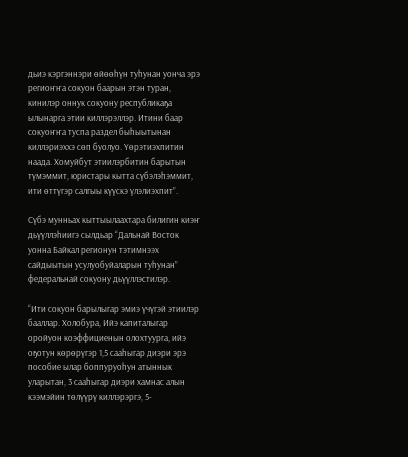дьиэ кэргэннэри өйөөһүн туһунан уонча эрэ региоҥҥа сокуон баарын этэн туран, кинилэр оннук сокуону республикаҕа ылынарга этии киллэрэллэр. Итини баар сокуоҥҥа туспа раздел быһыытынан киллэриэххэ сөп буолуо. Үөрэтиэхпитин наада. Хомуйбут этиилэрбитин барытын түмэммит, юристары кытта сүбэлэһэммит, ити өттүгэр салгыы күүскэ үлэлиэхпит”.

Сүбэ мунньах кыттыылаахтара билигин киэҥ дьүүллэһиигэ сылдьар “Дальнай Восток уонна Байкал регионун тэтимнээх сайдыытын усулуобуйаларын туһунан” федеральнай сокуону дьүүллэстилэр.

“Ити сокуон барылыгар эмиэ үчүгэй этиилэр бааллар. Холобура, Ийэ капиталыгар оройуон коэффициенын олохтуурга, ийэ оҕотун көрөрүгэр 1,5 сааһыгар диэри эрэ пособие ылар боппуруоһун атыннык уларытан, 3 сааһыгар диэри хамнас алын кээмэйин төлүүрү киллэрэргэ, 5-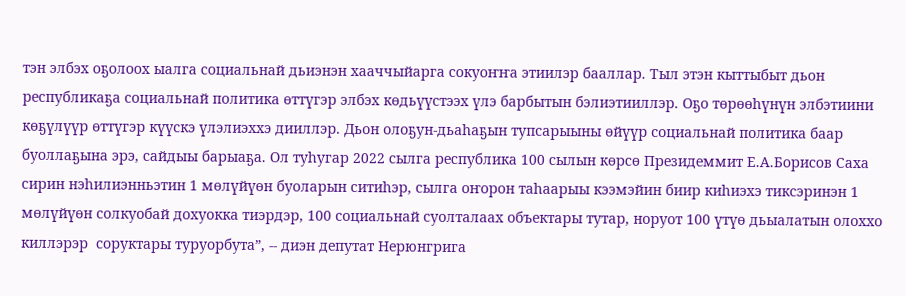тэн элбэх оҕолоох ыалга социальнай дьиэнэн хааччыйарга сокуоҥҥа этиилэр бааллар. Тыл этэн кыттыбыт дьон республикаҕа социальнай политика өттүгэр элбэх көдьүүстээх үлэ барбытын бэлиэтииллэр. Оҕо төрөөһүнүн элбэтиини көҕүлүүр өттүгэр күүскэ үлэлиэххэ дииллэр. Дьон олоҕун-дьаһаҕын тупсарыыны өйүүр социальнай политика баар буоллаҕына эрэ, сайдыы барыаҕа. Ол туһугар 2022 сылга республика 100 сылын көрсө Президеммит Е.А.Борисов Саха сирин нэһилиэнньэтин 1 мөлүйүөн буоларын ситиһэр, сылга оҥорон таһаарыы кээмэйин биир киһиэхэ тиксэринэн 1 мөлүйүөн солкуобай дохуокка тиэрдэр, 100 социальнай суолталаах объектары тутар, норуот 100 үтүө дьыалатын олоххо киллэрэр  соруктары туруорбута”, -- диэн депутат Нерюнгрига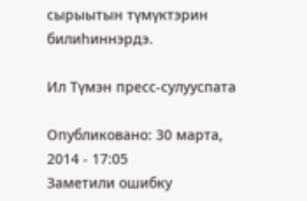сырыытын түмүктэрин билиһиннэрдэ.

Ил Түмэн пресс-сулууспата

Опубликовано: 30 марта, 2014 - 17:05
Заметили ошибку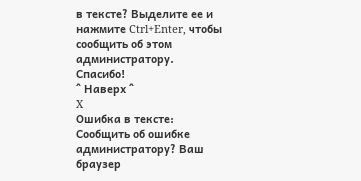в тексте? Выделите ее и нажмите Ctrl+Enter, чтобы сообщить об этом администратору.
Спасибо!
^ Наверх ^
X
Ошибка в тексте:
Сообщить об ошибке администратору? Ваш браузер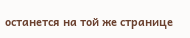останется на той же странице